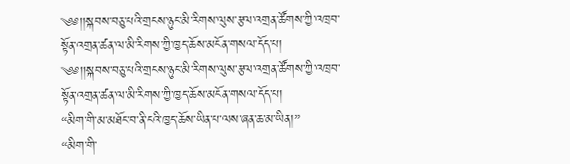༄༅།།སྐབས་བཅུ་པའི་གྲངས་ཉུང་མི་རིགས་ལུས་རྩལ་འགྲན་ཚོགས་ཀྱི་འཁྲབ་སྟོན་འགྲན་ཚན་ལ་མི་རིགས་ཀྱི་ཁྱད་ཆོས་མངོན་གསལ་དོད་པ།
༄༅།།སྐབས་བཅུ་པའི་གྲངས་ཉུང་མི་རིགས་ལུས་རྩལ་འགྲན་ཚོགས་ཀྱི་འཁྲབ་སྟོན་འགྲན་ཚན་ལ་མི་རིགས་ཀྱི་ཁྱད་ཆོས་མངོན་གསལ་དོད་པ།
“མིག་གི་མ་མཐོང་བ་ནི་ངའི་ཁྱད་ཆོས་ཡིན་པ་ལས་ཞན་ཆ་མ་ཡིན།”
“མིག་གི་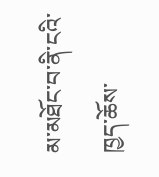མ་མཐོང་བ་ནི་ངའི་ཁྱད་ཆོས་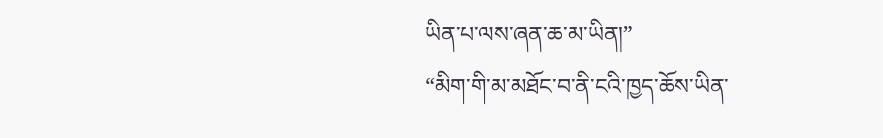ཡིན་པ་ལས་ཞན་ཆ་མ་ཡིན།”
“མིག་གི་མ་མཐོང་བ་ནི་ངའི་ཁྱད་ཆོས་ཡིན་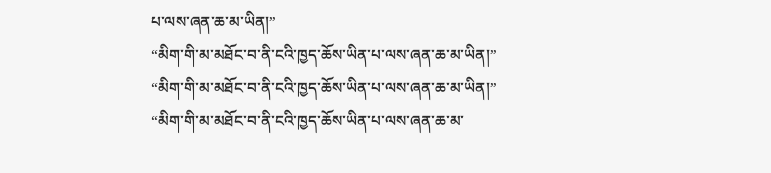པ་ལས་ཞན་ཆ་མ་ཡིན།”
“མིག་གི་མ་མཐོང་བ་ནི་ངའི་ཁྱད་ཆོས་ཡིན་པ་ལས་ཞན་ཆ་མ་ཡིན།”
“མིག་གི་མ་མཐོང་བ་ནི་ངའི་ཁྱད་ཆོས་ཡིན་པ་ལས་ཞན་ཆ་མ་ཡིན།”
“མིག་གི་མ་མཐོང་བ་ནི་ངའི་ཁྱད་ཆོས་ཡིན་པ་ལས་ཞན་ཆ་མ་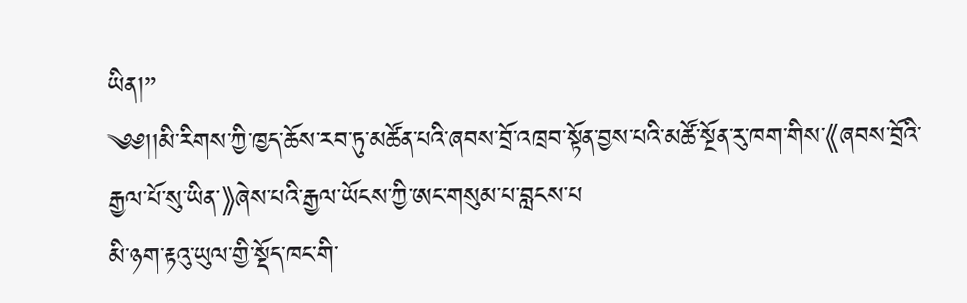ཡིན།”
༄༅།།མི་རིགས་ཀྱི་ཁྱད་ཆོས་རབ་ཏུ་མཚོན་པའི་ཞབས་བྲོ་འཁྲབ་སྟོན་བྱས་པའི་མཚོ་སྔོན་རུ་ཁག་གིས་《ཞབས་བྲོའི་རྒྱལ་པོ་སུ་ཡིན་》ཞེས་པའི་རྒྱལ་ཡོངས་ཀྱི་ཨང་གསུམ་པ་བླངས་པ
མི་ཉག་རྟའུ་ཡུལ་གྱི་སྡོད་ཁང་གི་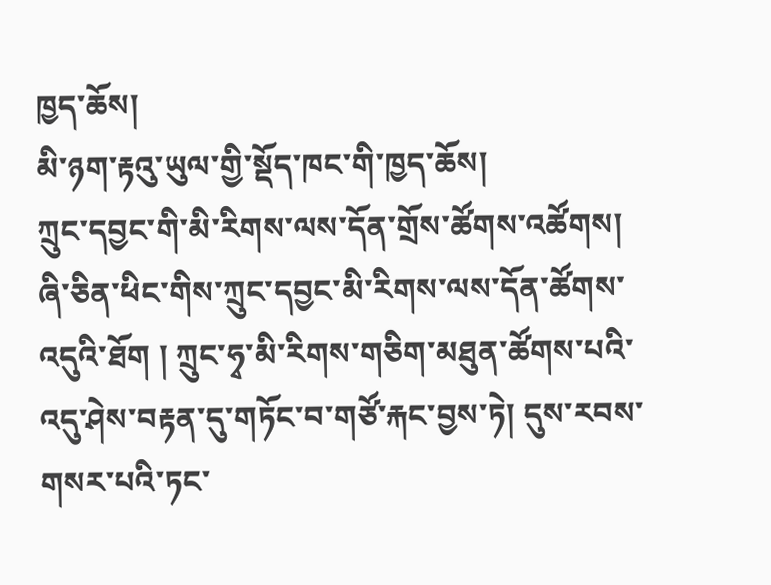ཁྱད་ཆོས།
མི་ཉག་རྟའུ་ཡུལ་གྱི་སྡོད་ཁང་གི་ཁྱད་ཆོས།
ཀྲུང་དབྱང་གི་མི་རིགས་ལས་དོན་གྲོས་ཚོགས་འཚོགས།
ཞི་ཅིན་ཕིང་གིས་ཀྲུང་དབྱང་མི་རིགས་ལས་དོན་ཚོགས་འདུའི་ཐོག ། ཀྲུང་ཧྭ་མི་རིགས་གཅིག་མཐུན་ཚོགས་པའི་འདུ་ཤེས་བརྟན་དུ་གཏོང་བ་གཙོ་རྐང་བྱས་ཏེ། དུས་རབས་གསར་པའི་ཏང་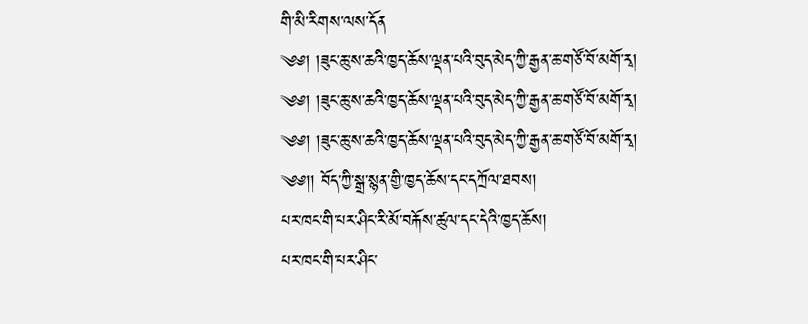གི་མི་རིགས་ལས་དོན
༄༅། །ཟུང་ཆུ་ས་ཆའི་ཁྱད་ཆོས་ལྡན་པའི་བུད་མེད་ཀྱི་རྒྱན་ཆ་གཙོ་བོ་མགོ་རྭ།
༄༅། །ཟུང་ཆུ་ས་ཆའི་ཁྱད་ཆོས་ལྡན་པའི་བུད་མེད་ཀྱི་རྒྱན་ཆ་གཙོ་བོ་མགོ་རྭ།
༄༅། །ཟུང་ཆུ་ས་ཆའི་ཁྱད་ཆོས་ལྡན་པའི་བུད་མེད་ཀྱི་རྒྱན་ཆ་གཙོ་བོ་མགོ་རྭ།
༄༅།། བོད་ཀྱི་སྒྲ་སྙན་གྱི་ཁྱད་ཆོས་དང་དཀྲོལ་ཐབས།
པར་ཁང་གི་པར་ཤིང་རི་མོ་བརྐོས་ཚུལ་དང་དེའི་ཁྱད་ཆོས།
པར་ཁང་གི་པར་ཤིང་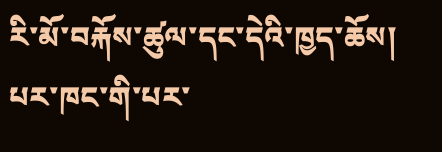རི་མོ་བརྐོས་ཚུལ་དང་དེའི་ཁྱད་ཆོས།
པར་ཁང་གི་པར་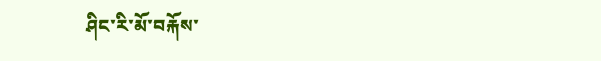ཤིང་རི་མོ་བརྐོས་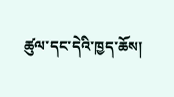ཚུལ་དང་དེའི་ཁྱད་ཆོས།